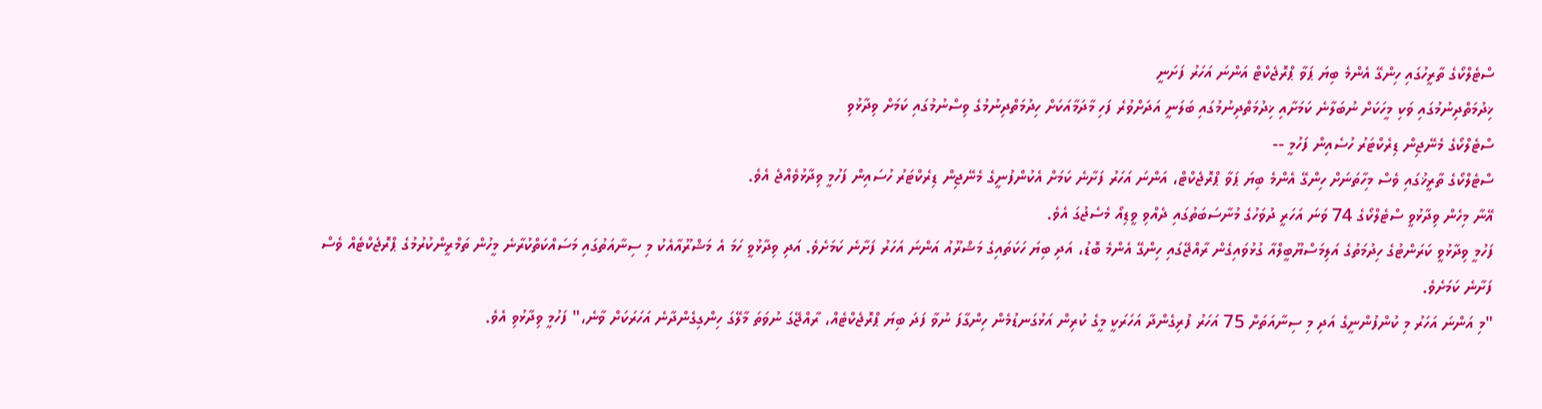ސްޓެލްކޯގެ ތާރީހުގައި ހިންގޭ އެންމެ ބިޔަ ޕަވާ ޕްރޮޖެކްޓް އަންނަ އަހަރު ފަށަނީ
ޚިދުމަތްދިނުމުގައި ވަކި މީހަކަށް ނުބަލާނެ ކަމަށާއި ޚިދުމަތްދިނުމުގައި ބަލަނީ އަދަށްވުރެ ފަހި މާދަމާއަކަށް ހިދުމަތްދިނުމުގެ ވިސްނުމުގައި ކަމަށް ވިދާޅުވި
ސްޓެލްކޯގެ މެނޭޖިން ޑިރެކްޓަރު ހުސެއިން ފަހުމީ --
ސްޓެލްކޯގެ ތާރީޚުގައި ވެސް މިހާތަނަށް ހިންގޭ އެންމެ ބިޔަ ޕަވާ ޕްރޮޖެކްޓް، އަންނަ އަހަރު ފަށާނެ ކަމަށް އެކުންފުނީގެ މެނޭޖިން ޑިރެކްޓަރު ހުސައިން ފަހުމީ ވިދާޅުވެއްޖެ އެވެ.
އޭނާ މިހެން ވިދާޅުވީ ސްޓެލްކޯގެ 74 ވަނަ އަހަރީ ދުވަހުގެ މުނާސަބަތުގައި ދެއްވި ވީޑިއޯ މެސެޖުގަ އެވެ.
ފަހުމީ ވިދާޅުވީ ކަރަންޓުގެ ހިދުމަތުގެ އަލިމަސްޔޫބީލްއާ ގުޅުވައިގެން ރާއްޖޭގައި ހިންގޭ އެންމެ ބޮޑު، އަދި ބިޔަ ހަކަތައިގެ މަޝްރޫއު އަންނަ އަހަރު ފަށާނެ ކަމަށެވެ. އަދި ވިދާޅުވީ ހަމަ އެ މަޝްރޫއާއެކު މި ސިނާއަތުގައި މަސައްކަތްކުރާނެ މީހުން ތަމްރީންކުރުމުގެ ޕްރޮޖެކްޓެއް ވެސް ފަށާނެ ކަމަށެވެ.
"މި އަންނަ އަހަރު މި ކުންފުންނީގެ އަދި މި ސިނާއަތަށް 75 އަހަރު ފުރިގެންދާ އަހަރަކީ މީގެ ކުރިން އަޅުގަނޑުމެން ހިންގާފަ ނުވާ ފަދަ ބިޔަ ޕްރޮޖެކްޓެއް، ރާއްޖޭގަ ނުވަތަ މާލޭގަ ހިންގިގެންދާނެ އަހަރަކަށް ވާނެ،" ފަހުމީ ވިދާޅުވި އެވެ.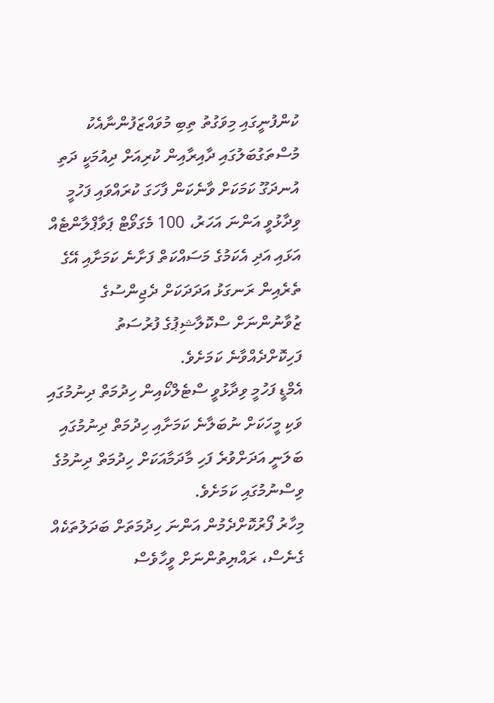ކުންފުނީގައި މިވަގުތު ތިބި މުވައްޒަފުންނާއެކު މުސްތަގުބަލުގައި ދާއިރާއިން ކުރިއަށް ދިއުމަކީ ދަތި އުނދަގޫ ކަމަކަށް ވާނެކަން ފާހަގަ ކުރައްވައި ފަހުމީ ވިދާޅުވީ އަންނަ އަހަރު، 100 މެގަވޯޓް ޕަވާޕްލާންޓެއް އަޅައި އަދި އެކަމުގެ މަސައްކަތް ފަށާނެ ކަމަށާއި އޭގެ ތެރެއިން ރަނގަޅު އަދަދަކަށް ދެޖިންސުގެ ޒުވާނުންނަށް ސްކޮލާޝިޕުގެ ފުރުސަތު ފަހިކޮށްދެއްވާނެ ކަމަށެވެ.
އެމްޑީ ފަހުމީ ވިދާޅުވީ ސްޓެލްކޯއިން ހިދުމަތް ދިނުމުގައި ވަކި މީހަކަށް ނުބަލާނެ ކަމަށާއި ހިދުމަތް ދިނުމުގައި ބަލަނީ އަދަށްވުރެ ފަހި މާދަމާއަކަށް ހިދުމަތް ދިނުމުގެ ވިސްނުމުގައި ކަމަށެވެ.
މިހާރު ފޯރުކޮށްދެމުން އަންނަ ހިދުމަތަށް ބަދަލުތަކެއް ގެނެސް، ރައްޔިތުންނަށް ވީހާވެސް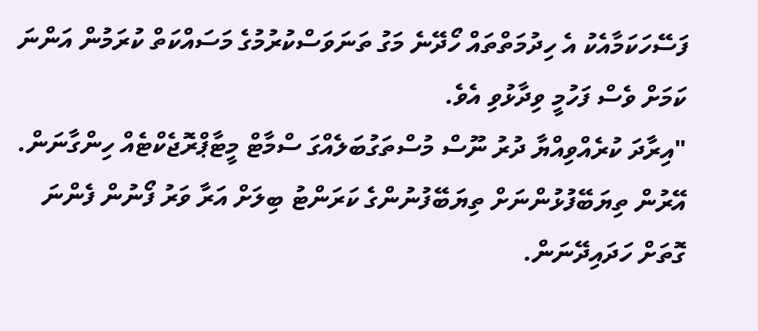ފަސޭހަކަމާއެކު އެ ހިދުމަތްތައް ހޯދޭނެ މަގު ތަނަވަސްކުރުމުގެ މަސައްކަތް ކުރަމުން އަންނަ ކަމަށް ވެސް ފަހުމީ ވިދާޅުވި އެވެ.
"އިރާދަ ކުރެއްވިއްޔާ ދުރު ނޫސް މުސްތަގުބަލެއްގަ ސްމާޓް މީޓާޕްރޮޖެކްޓެއް ހިންގާނަން. އޭރުން ތިޔަބޭފުޅުންނަށް ތިޔަބޭފުނުންގެ ކަރަންޓު ބިލަށް އަރާ ވަރު ފޯނުން ފެންނަ ގޮތަށް ހަދައިދޭނަން.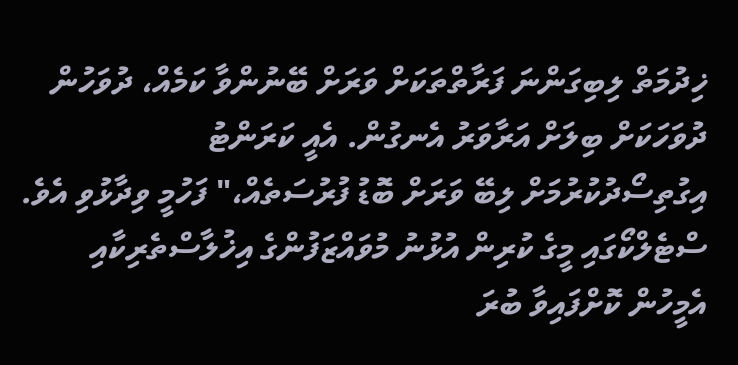ޚިދުމަތް ލިބިގަންނަ ފަރާތްތަކަށް ވަރަށް ބޭނުންވާ ކަމެއް، ދުވަހުން ދުވަހަކަށް ބިލަށް އަރާވަރު އެނގުން. އެއީ ކަރަންޓު އިގުތިސޯދުކުރުމަށް ލިބޭ ވަރަށް ބޮޑު ފުރުސަތެއް،" ފަހުމީ ވިދާޅުވި އެވެ.
ސްޓެލްކޯގައި މީގެ ކުރިން އުޅުނު މުވައްޒަފުންގެ އިޚުލާސްތެރިކާއި އެމީހުން ކޮށްފައިވާ ބުރަ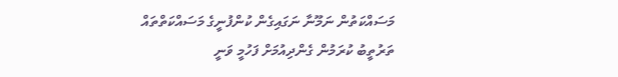މަސައްކަތުން ނަމޫނާ ނަގައިގެން ކުންފުނީގެ މަސައްކަތްތައް ތަރުތީބު ކުރަމުން ގެންދިއުމަށް ފަހުމީ ވަނީ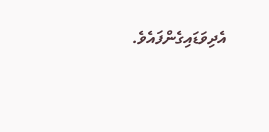އެދިވަޑައިގެންފައެވެ.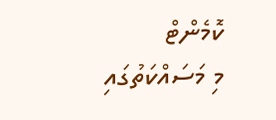ކޮމެންޓް
މި މަސައްކަތުގައި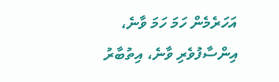އަހަރެމެން ހަމަ ހަމަ ވާނެ، އިންސާފުވެރި ވާނެ، އިތުބާރު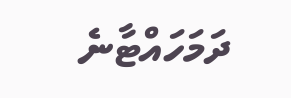ދަމަހައްޓާނެ